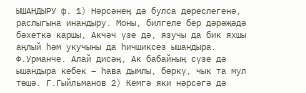ЫШАНДЫРУ ф. 1) Нәрсәнең дә булса дөреслегенә, раслыгына инандыру. Моны, билгеле бер дәрәҗәдә бәхеткә каршы, Акчәч үзе дә, язучы да бик яхшы аңлый һәм укучыны да һичшиксез ышандыра. Ф.Урманче. Алай дисәң, Ак бабайның сүзе дә ышандыра кебек – һава дымлы, бөркү, чык та мул төшә. Г.Гыйльманов 2) Кемгә яки нәрсәгә дә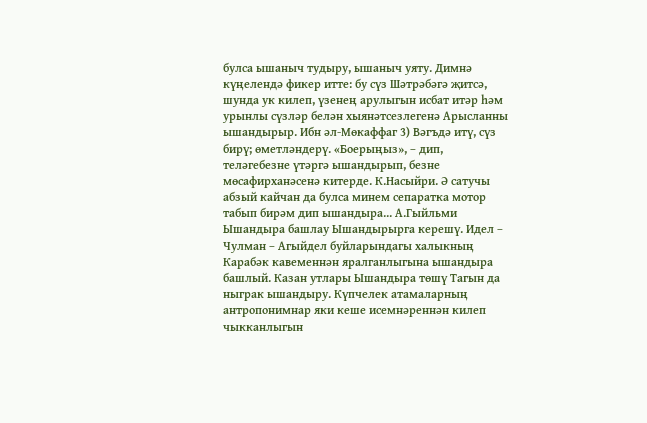булса ышаныч тудыру, ышаныч уяту. Димнә күңелендә фикер итте: бу сүз Шәтрәбәгә җитсә, шунда ук килеп, үзенең арулыгын исбат итәр һәм урынлы сүзләр белән хыянәтсезлегенә Арысланны ышандырыр. Ибн әл-Мөкаффаг 3) Вәгъдә итү, сүз бирү; өметләндерү. «Боерыңыз», – дип, теләгебезне үтәргә ышандырып, безне мөсафирханәсенә китерде. К.Насыйри. Ә сатучы абзый кайчан да булса минем сепаратка мотор табып бирәм дип ышандыра... А.Гыйльми Ышандыра башлау Ышандырырга керешү. Идел – Чулман – Агыйдел буйларындагы халыкның Карабәк кавеменнән яралганлыгына ышандыра башлый. Казан утлары Ышандыра төшү Тагын да ныграк ышандыру. Күпчелек атамаларның антропонимнар яки кеше исемнәреннән килеп чыкканлыгын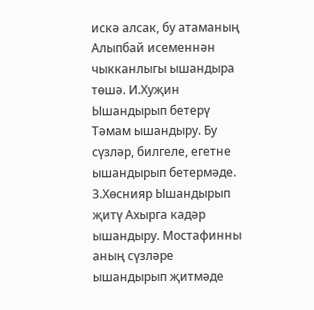искә алсак, бу атаманың Алыпбай исеменнән чыкканлыгы ышандыра төшә. И.Хуҗин Ышандырып бетерү Тәмам ышандыру. Бу сүзләр, билгеле, егетне ышандырып бетермәде. З.Хөснияр Ышандырып җитү Ахырга кадәр ышандыру. Мостафинны аның сүзләре ышандырып җитмәде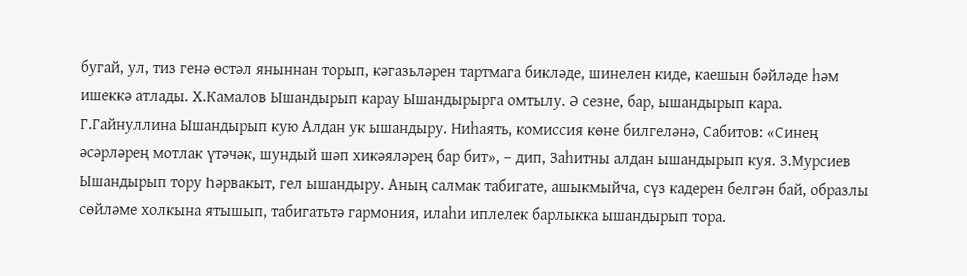бугай, ул, тиз генә өстәл яныннан торып, кәгазьләрен тартмага бикләде, шинелен киде, каешын бәйләде һәм ишеккә атлады. Х.Камалов Ышандырып карау Ышандырырга омтылу. Ә сезне, бар, ышандырып кара. Г.Гайнуллина Ышандырып кую Алдан ук ышандыру. Ниһаять, комиссия көне билгеләнә, Сабитов: «Синең әсәрләрең мотлак үтәчәк, шундый шәп хикәяләрең бар бит», – дип, Заһитны алдан ышандырып куя. З.Мурсиев Ышандырып тору Һәрвакыт, гел ышандыру. Аның салмак табигате, ашыкмыйча, сүз кадерен белгән бай, образлы сөйләме холкына ятышып, табигатьтә гармония, илаһи иплелек барлыкка ышандырып тора.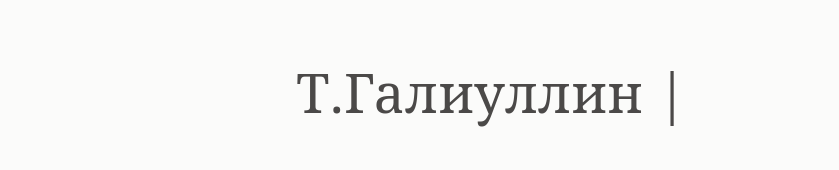Т.Галиуллин |